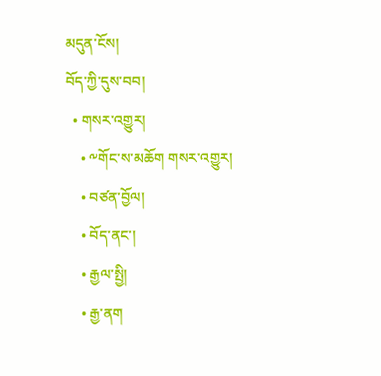མདུན་ངོས།
བོད་ཀྱི་དུས་བབ།
  • གསར་འགྱུར།
    • ༸གོང་ས་མཆོག གསར་འགྱུར།
    • བཙན་བྱོལ།
    • བོད་ནང་།
    • རྒྱལ་སྤྱི།
    • རྒྱ་ནག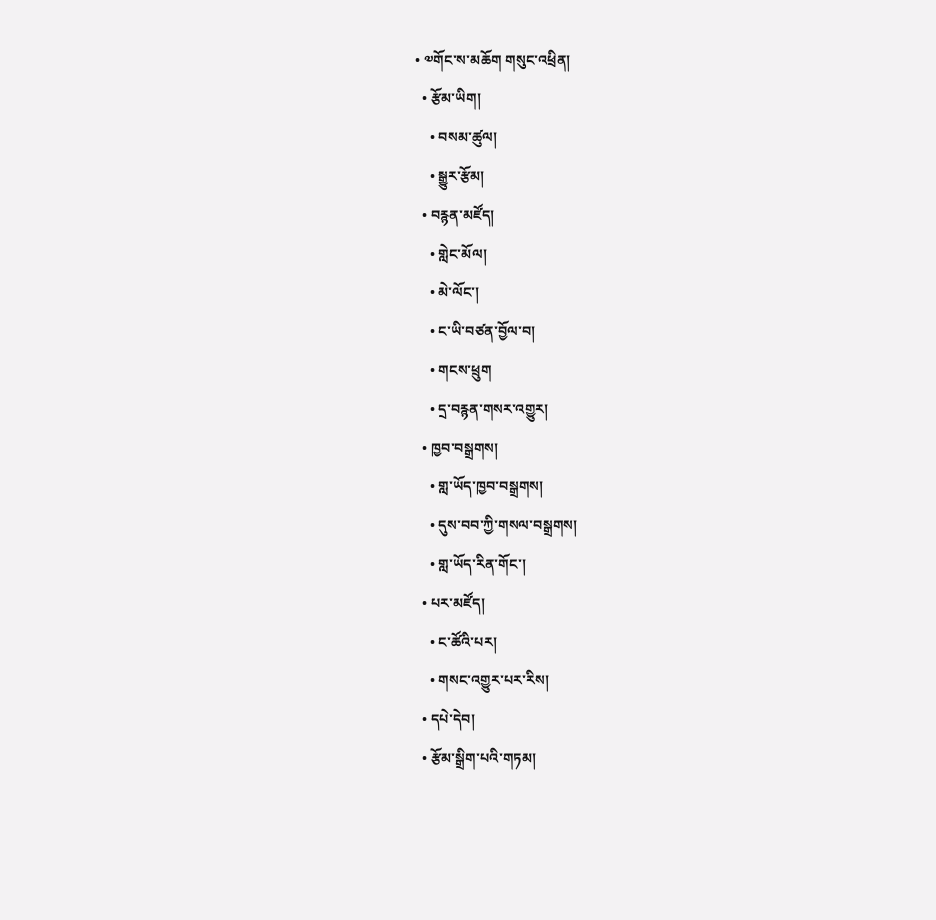• ༧གོང་ས་མཆོག གསུང་འཕྲིན།
  • རྩོམ་ཡིག།
    • བསམ་ཚུལ།
    • སྒྱུར་རྩོམ།
  • བརྙན་མཛོད།
    • གླེང་མོལ།
    • མེ་ལོང་།
    • ང་ཡི་བཙན་བྱོལ་བ།
    • གངས་ཕྲུག
    • དྲ་བརྙན་གསར་འགྱུར།
  • ཁྱབ་བསྒྲགས།
    • གླ་ཡོད་ཁྱབ་བསྒྲགས།
    • དུས་བབ་ཀྱི་གསལ་བསྒྲགས།
    • གླ་ཡོད་རིན་གོང་།
  • པར་མཛོད།
    • ང་ཚོའི་པར།
    • གསང་འགྱུར་པར་རིས།
  • དཔེ་དེབ།
  • རྩོམ་སྒྲིག་པའི་གཏམ།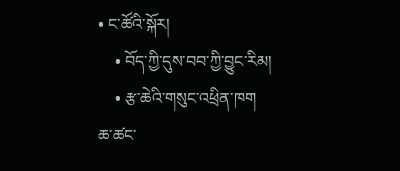• ང་ཚོའི་སྐོར།
    • བོད་ཀྱི་དུས་བབ་ཀྱི་བྱུང་རིམ།
    • རྩ་ཆེའི་གསུང་འཕྲིན་ཁག
ཆ་ཚང་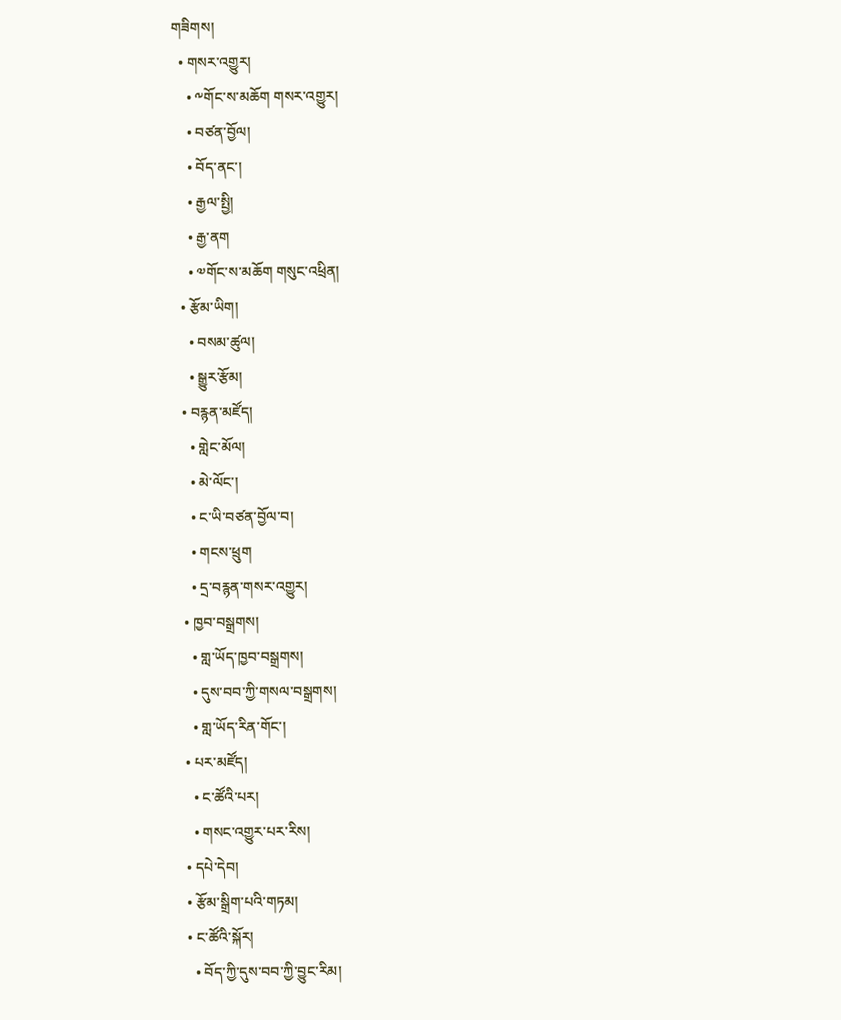གཟིགས།
  • གསར་འགྱུར།
    • ༸གོང་ས་མཆོག གསར་འགྱུར།
    • བཙན་བྱོལ།
    • བོད་ནང་།
    • རྒྱལ་སྤྱི།
    • རྒྱ་ནག
    • ༧གོང་ས་མཆོག གསུང་འཕྲིན།
  • རྩོམ་ཡིག།
    • བསམ་ཚུལ།
    • སྒྱུར་རྩོམ།
  • བརྙན་མཛོད།
    • གླེང་མོལ།
    • མེ་ལོང་།
    • ང་ཡི་བཙན་བྱོལ་བ།
    • གངས་ཕྲུག
    • དྲ་བརྙན་གསར་འགྱུར།
  • ཁྱབ་བསྒྲགས།
    • གླ་ཡོད་ཁྱབ་བསྒྲགས།
    • དུས་བབ་ཀྱི་གསལ་བསྒྲགས།
    • གླ་ཡོད་རིན་གོང་།
  • པར་མཛོད།
    • ང་ཚོའི་པར།
    • གསང་འགྱུར་པར་རིས།
  • དཔེ་དེབ།
  • རྩོམ་སྒྲིག་པའི་གཏམ།
  • ང་ཚོའི་སྐོར།
    • བོད་ཀྱི་དུས་བབ་ཀྱི་བྱུང་རིམ།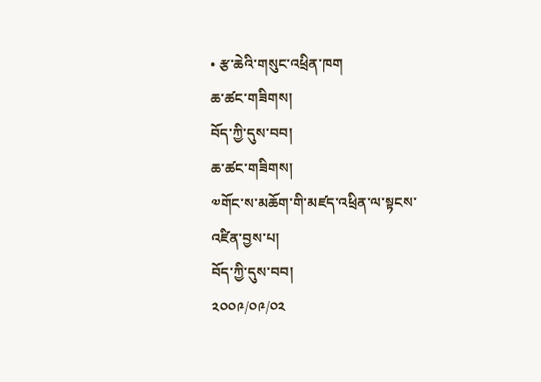• རྩ་ཆེའི་གསུང་འཕྲིན་ཁག
ཆ་ཚང་གཟིགས།
བོད་ཀྱི་དུས་བབ།
ཆ་ཚང་གཟིགས།
༧གོང་ས་མཆོག་གི་མཛད་འཕྲིན་ལ་སྟངས་འཛིན་བྱས་པ།
བོད་ཀྱི་དུས་བབ།
༢༠༠༩/༠༩/༠༢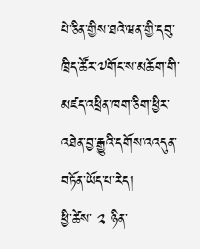པེ་ཅིན་གྱིས་ཐའེ་ཝན་གྱི་དབུ་ཁྲིད་ཚོར་༧གོང་ས་མཆོག་གི་མཛད་འཕྲིན་ཁག་ཅིག་ཕྱིར་འཐེན་བྱ་རྒྱུའི་དགོས་འའདུན་བཏོན་ཡོད་པ་རེད།
ཕྱི་ཚེས་ ༢ ཉིན་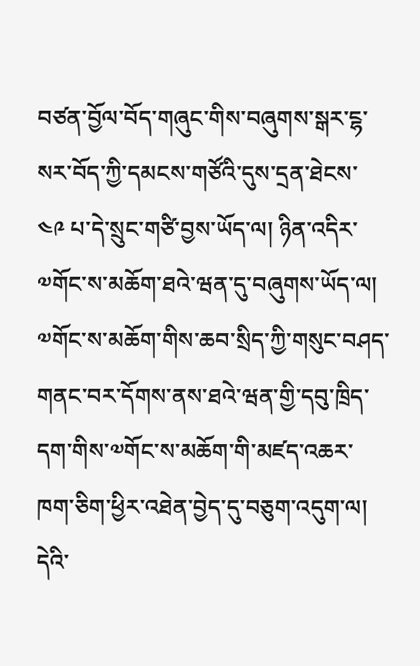བཙན་བྱོལ་བོད་གཞུང་གིས་བཞུགས་སྒར་ངྷ་སར་བོད་ཀྱི་དམངས་གཙོའི་དུས་དྲན་ཐེངས་ ༤༩ པ་དེ་སྲུང་གཙི་བྱས་ཡོད་ལ། ཉིན་འདིར་༧གོང་ས་མཆོག་ཐའེ་ཝན་དུ་བཞུགས་ཡོད་ལ། ༧གོང་ས་མཆོག་གིས་ཆབ་སྲིད་ཀྱི་གསུང་བཤད་གནང་བར་དོགས་ནས་ཐའེ་ཝན་གྱི་དབུ་ཁྲིད་དག་གིས་༧གོང་ས་མཆོག་གི་མཛད་འཆར་ཁག་ཅིག་ཕྱིར་འཐེན་བྱེད་དུ་བཅུག་འདུག་ལ། དེའི་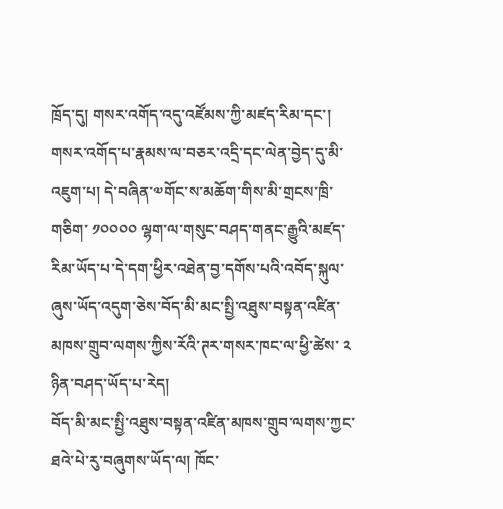ཁྲོད་དུ། གསར་འགོད་འདུ་འཛོམས་ཀྱི་མཛད་རིམ་དང་། གསར་འགོད་པ་རྣམས་ལ་བཅར་འདྲི་དང་ལེན་བྱེད་དུ་མི་འཇུག་པ། དེ་བཞིན་༧གོང་ས་མཆོག་གིས་མི་གྲངས་ཁྲི་གཅིག་ ༡༠༠༠༠ ལྷག་ལ་གསུང་བཤད་གནང་རྒྱུའི་མཛད་རིམ་ཡོད་པ་དེ་དག་ཕྱིར་འཐེན་བྱ་དགོས་པའི་འབོད་སྐུལ་ཞུས་ཡོད་འདུག་ཅེས་བོད་མི་མང་སྤྱི་འཐུས་བསྟན་འཛིན་མཁས་གྲུབ་ལགས་ཀྱིས་རོའི་ཊར་གསར་ཁང་ལ་ཕྱི་ཚེས་ ༢ ཉིན་བཤད་ཡོད་པ་རེད།
བོད་མི་མང་སྤྱི་འཐུས་བསྟན་འཛིན་མཁས་གྲུབ་ལགས་ཀྱང་ཐའེ་པེ་རུ་བཞུགས་ཡོད་ལ། ཁོང་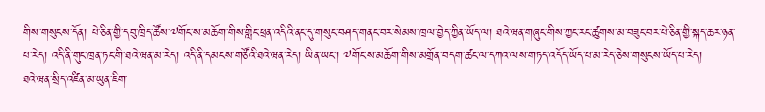གིས་གསུངས་དོན། པེ་ཅིན་གྱི་དབུ་ཁྲིད་ཚོས་༧གོང་ས་མཆོག་གིས་གླིང་ཕྲན་འདིའི་ནང་དུ་གསུང་བཤད་གནང་བར་སེམས་ཁྲལ་བྱེད་ཀྱིན་ཡོད་ལ། ཐའེ་ཝན་གཞུང་གིས་ཀྱང་རང་ཚུགས་མ་བཟུང་བར་པེ་ཅིན་གྱི་སྐད་ཆར་ཉན་པ་རེད། འདི་ནི་གུང་ཁྲན་ཏང་གི་ཐའེ་ཝན་མ་རེད། འདི་ནི་དམངས་གཙོའི་ཐའེ་ཝན་རེད། ཡིན་ཡང་། ༧གོང་ས་མཆོག་གིས་མགྲོན་བདག་ཚང་ལ་དཀའ་ལས་གཏད་འདོད་ཡོད་པ་མ་རེད་ཅེས་གསུངས་ཡོད་པ་རེད།
ཐའེ་ཝན་སྲིད་འཛིན་མ་ཡུན་ཇིག་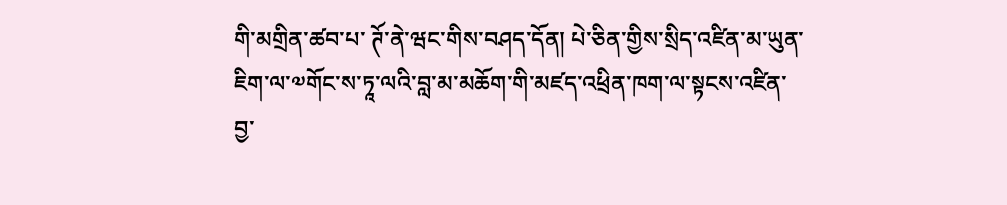གི་མགྲིན་ཚབ་པ་ ཊོ་ནེ་ཝང་གིས་བཤད་དོན། པེ་ཅིན་གྱིས་སྲིད་འཛིན་མ་ཡུན་ཇིག་ལ་༧གོང་ས་ཏཱ་ལའི་བླ་མ་མཆོག་གི་མཛད་འཕྲིན་ཁག་ལ་སྟངས་འཛིན་བྱ་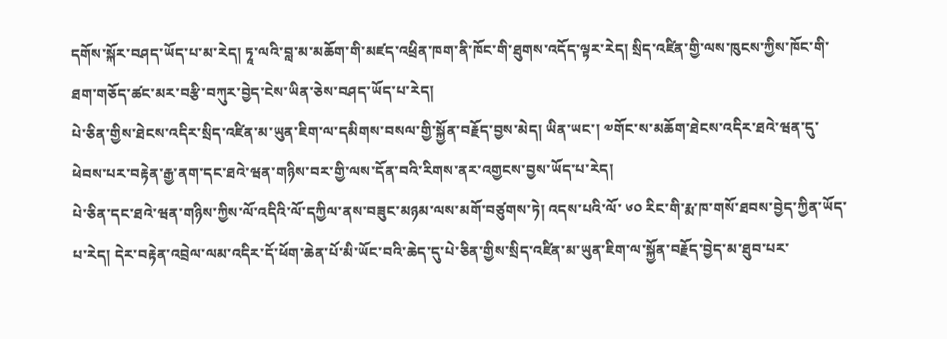དགོས་སྐོར་བཤད་ཡོད་པ་མ་རེད། ཏཱ་ལའི་བླ་མ་མཆོག་གི་མཛད་འཕྲིན་ཁག་ནི་ཁོང་གི་ཐུགས་འདོད་ལྟར་རེད། སྲིད་འཛིན་གྱི་ལས་ཁུངས་ཀྱིས་ཁོང་གི་ཐག་གཅོད་ཚང་མར་བརྩི་བཀུར་བྱེད་ངེས་ཡིན་ཅེས་བཤད་ཡོད་པ་རེད།
པེ་ཅིན་གྱིས་ཐེངས་འདིར་སྲིད་འཛིན་མ་ཡུན་ཇིག་ལ་དམིགས་བསལ་གྱི་སྐྱོན་བརྗོད་བྱས་མེད། ཡིན་ཡང་། ༧གོང་ས་མཆོག་ཐེངས་འདིར་ཐའེ་ཝན་དུ་ཕེབས་པར་བརྟེན་རྒྱ་ནག་དང་ཐའེ་ཝན་གཉིས་བར་གྱི་ལས་དོན་བའི་རིགས་ནར་འགྱངས་བྱས་ཡོད་པ་རེད།
པེ་ཅིན་དང་ཐའེ་ཝན་གཉིས་ཀྱིས་ལོ་འདིའི་ལོ་དཀྱིལ་ནས་བཟུང་མཉམ་ལས་མགོ་བཙུགས་ཏེ། འདས་པའི་ལོ་ ༦༠ རིང་གི་རྨ་ཁ་གསོ་ཐབས་བྱེད་ཀྱིན་ཡོད་པ་རེད། དེར་བརྟེན་འབྲེལ་ལམ་འདིར་དོ་ཕོག་ཆེན་པོ་མི་ཡོང་བའི་ཆེད་དུ་པེ་ཅིན་གྱིས་སྲིད་འཛིན་མ་ཡུན་ཇིག་ལ་སྐྱོན་བརྗོད་བྱེད་མ་ཐུབ་པར་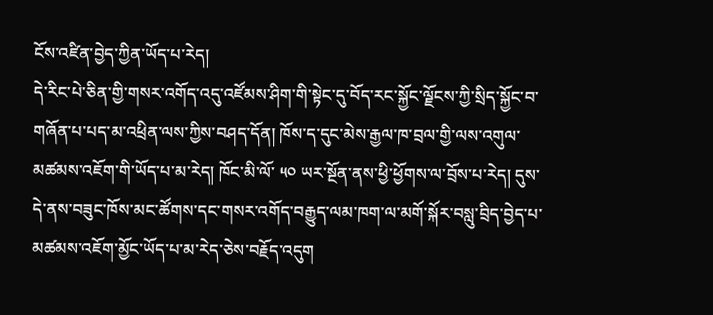ངོས་འཛིན་བྱེད་ཀྱིན་ཡོད་པ་རེད།
དེ་རིང་པེ་ཅིན་གྱི་གསར་འགོད་འདུ་འཛོམས་ཤིག་གི་སྟེང་དུ་བོད་རང་སྐྱོང་ལྗོངས་ཀྱི་སྲིད་སྐྱོང་བ་གཞོན་པ་པད་མ་འཕྲིན་ལས་ཀྱིས་བཤད་དོན། ཁོས་ད་དུང་མེས་རྒྱལ་ཁ་བྲལ་གྱི་ལས་འགུལ་མཚམས་འཇོག་གི་ཡོད་པ་མ་རེད། ཁོང་མི་ལོ་ ༥༠ ཡར་སྔོན་ནས་ཕྱི་ཕྱོགས་ལ་བྲོས་པ་རེད། དུས་དེ་ནས་བཟུང་ཁོས་མང་ཚོགས་དང་གསར་འགོད་བརྒྱུད་ལམ་ཁག་ལ་མགོ་སྐོར་བསླུ་བྲིད་བྱེད་པ་མཚམས་འཇོག་མྱོང་ཡོད་པ་མ་རེད་ཅེས་བརྗོད་འདུག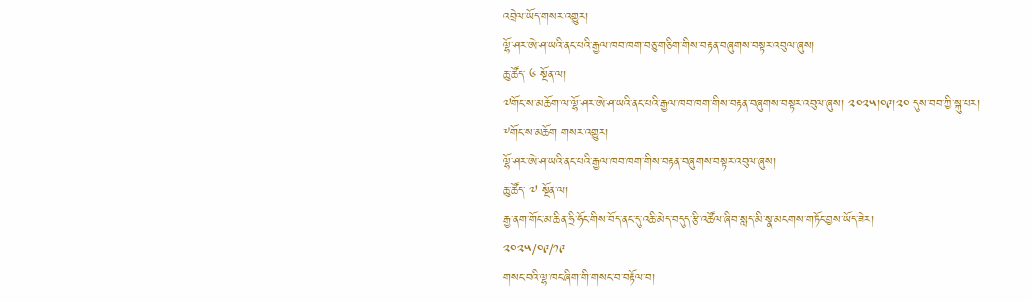འབྲེལ་ཡོད་གསར་འགྱུར།
ལྷོ་ཤར་ཨེ་ཤ་ཡའི་ནང་པའི་རྒྱལ་ཁབ་ཁག་བཅུ་གཅིག་གིས་བརྟན་བཞུགས་བསྟར་འབུལ་ཞུས།
ཆུ་ཚོད་ ༦ སྔོན་ལ།
༧གོང་ས་མཆོག་ལ་ལྷོ་ཤར་ཨེ་ཤ་ཡའི་ནང་པའི་རྒྱལ་ཁབ་ཁག་གིས་བརྟན་བཞུགས་བསྟར་འབུལ་ཞུས། ༢༠༢༥།༠༩།༢༠ དུས་བབ་ཀྱི་སྐུ་པར།
༸གོང་ས་མཆོག གསར་འགྱུར།
ལྷོ་ཤར་ཨེ་ཤ་ཡའི་ནང་པའི་རྒྱལ་ཁབ་ཁག་གིས་བརྟན་བཞུགས་བསྟར་འབུལ་ཞུས།
ཆུ་ཚོད་ ༧ སྔོན་ལ།
རྒྱ་ནག་གོང་མ་ཆིན་ཧྲི་ཧོང་གིས་བོད་ནང་དུ་འཆི་མེད་བདུད་རྩི་འཚོལ་ཞིབ་སླད་མི་སྣ་མངགས་གཏོང་བྱས་ཡོད་ཟེར།
༢༠༢༥/༠༩/༡༩
གསང་བའི་ལྷ་ཁང་ཞིག་གི་གསང་བ་བརྟོལ་བ།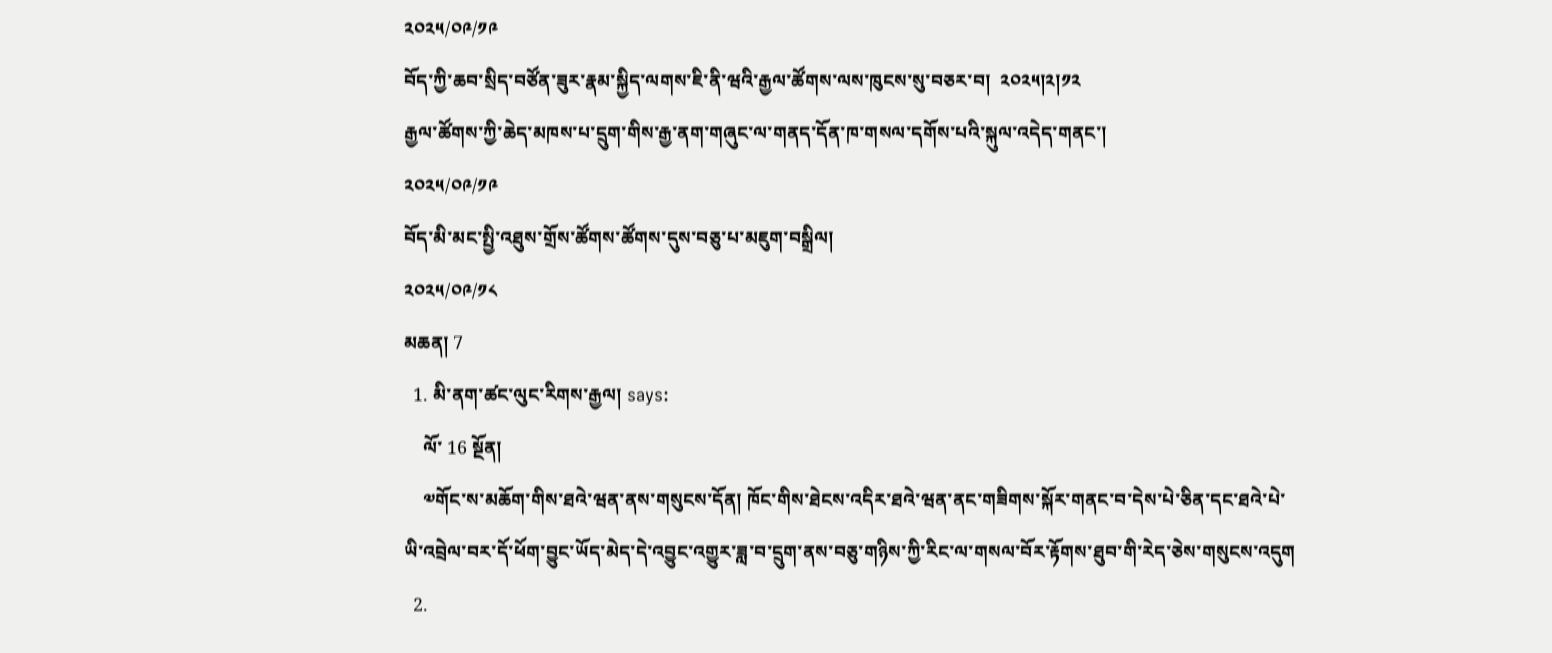༢༠༢༥/༠༩/༡༩
བོད་ཀྱི་ཆབ་སྲིད་བཙོན་ཟུར་རྣམ་སྐྱིད་ལགས་ཇི་ནི་ཝའི་རྒྱལ་ཚོགས་ལས་ཁུངས་སུ་བཅར་བ།  ༢༠༢༥།༢།༡༢
རྒྱལ་ཚོགས་ཀྱི་ཆེད་མཁས་པ་དྲུག་གིས་རྒྱ་ནག་གཞུང་ལ་གནད་དོན་ཁ་གསལ་དགོས་པའི་སྐུལ་འདེད་གནང་།
༢༠༢༥/༠༩/༡༩
བོད་མི་མང་སྤྱི་འཐུས་གྲོས་ཚོགས་ཚོགས་དུས་བཅུ་པ་མཇུག་བསྒྲིལ།
༢༠༢༥/༠༩/༡༨
མཆན། 7
  1. མི་ནག་ཚང་ལུང་རིགས་རྒྱལ། says:
    ལོ་ 16 སྔོན།
    ༧གོང་ས་མཆོག་གིས་ཐའེ་ཝན་ནས་གསུངས་དོན། ཁོང་གིས་ཐེངས་འདིར་ཐའེ་ཝན་ནང་གཟིགས་སྐོར་གནང་བ་དེས་པེ་ཅིན་དང་ཐའེ་པེ་ཡི་འབྲེལ་བར་དོ་ཕོག་བྱུང་ཡོད་མེད་དེ་འབྱུང་འགྱུར་ཟླ་བ་དྲུག་ནས་བཅུ་གཉིས་ཀྱི་རིང་ལ་གསལ་བོར་རྟོགས་ཐུབ་གི་རེད་ཅེས་གསུངས་འདུག
  2.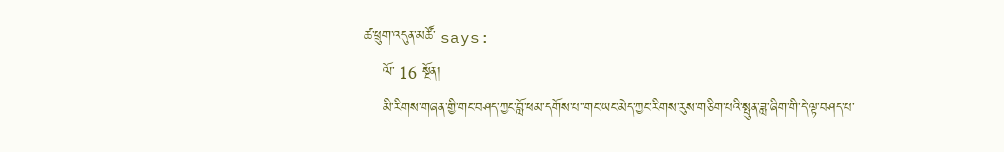ཚ་ཕྲུག་འདུན་མཚོ་ says:
    ལོ་ 16 སྔོན།
    མི་རིགས་གཞན་གྱི་གང་བཤད་ཀྱང་བློ་ཕམ་དགོས་པ་་གང་ཡང་མེད་ཀྱང་རིགས་རུས་གཅིག་པའི་སྤུན་ཟླ་ཞིག་གི་དེ་ལྟ་བཤད་པ་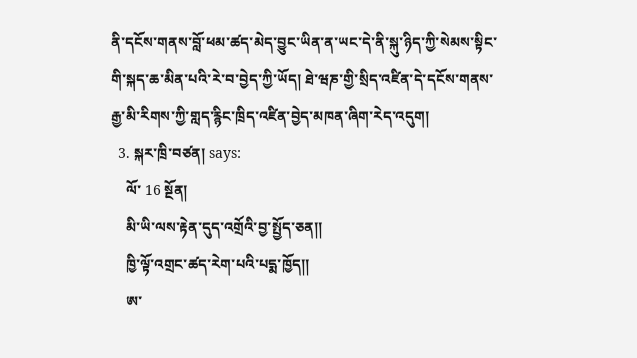ནི་དངོས་གནས་བློ་ཕམ་ཚད་མེད་བྱུང་ཡིན་ན་ཡང་དེ་ནི་སྐུ་ཉིད་ཀྱི་སེམས་སྟིང་གི་སྐད་ཆ་མིན་པའི་རེ་བ་བྱེད་ཀྱི་ཡོད། ཐེ་ཝཎ་གྱི་སྲིད་འཛིན་དེ་དངོས་གནས་རྒྱ་མི་རིགས་ཀྱི་གླད་རྙིང་ཁྲིད་འཛིན་བྱེད་མཁན་ཞིག་རེད་འདུག།
  3. སྐར་ཁྲི་བཙན། says:
    ལོ་ 16 སྔོན།
    མི་ཡི་ལས་རྟེན་དུད་འགྲོའི་བྱ་སྤྱོད་ཅན།།
    ཁྱི་ལྟོ་འགྲང་ཚད་རེག་པའི་པདྨ་ཁྱོད།།
    ཨ་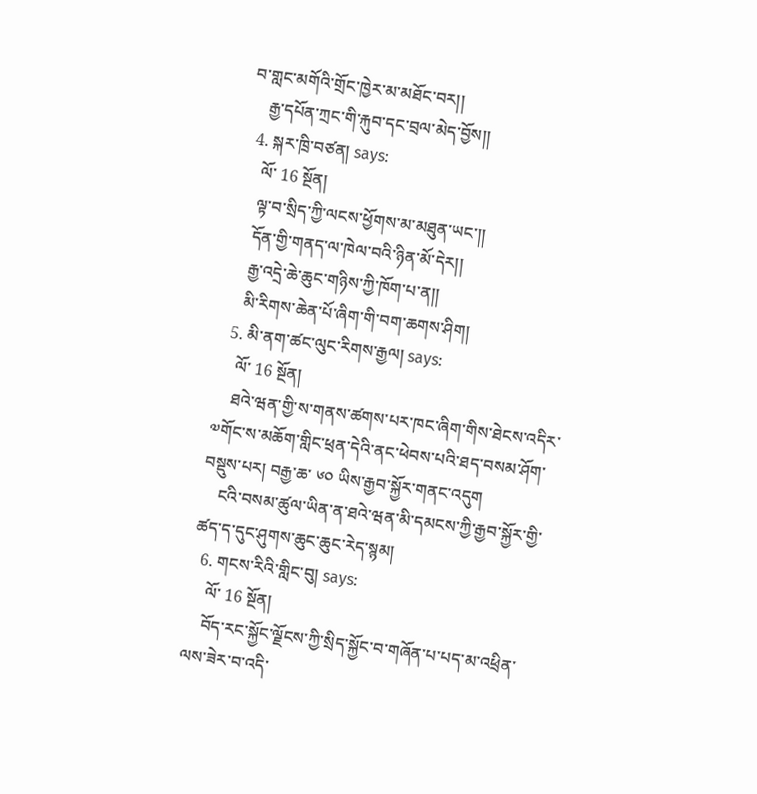བ་གླང་མགོའི་གྲོང་ཁྱེར་མ་མཐོང་བར།།
    རྒྱ་དཔོན་ཀྲང་གི་རྐུབ་དང་བྲལ་མེད་བྱོས།།
  4. སྐར་ཁྲི་བཙན། says:
    ལོ་ 16 སྔོན།
    ལྟ་བ་སྲིད་ཀྱི་ལངས་ཕྱོགས་མ་མཐུན་ཡང་།།
    དོན་གྱི་གནད་ལ་ཁེལ་བའི་ཉིན་མོ་དེར།།
    རྒྱ་འདྲེ་ཆེ་ཆུང་གཉིས་ཀྱི་ཁོག་པ་ན།།
    མི་རིགས་ཆེན་པོ་ཞིག་གི་བག་ཆགས་ཤིག།
  5. མི་ནག་ཚང་ལུང་རིགས་རྒྱལ། says:
    ལོ་ 16 སྔོན།
    ཐའེ་ཝན་གྱི་ས་གནས་ཚགས་པར་ཁང་ཞིག་གིས་ཐེངས་འདིར་༧གོང་ས་མཆོག་གླིང་ཕྲན་དེའི་ནང་ཕེབས་པའི་ཐད་བསམ་ཤོག་བསྡུས་པར། བརྒྱ་ཆ་ ༦༠ ཡིས་རྒྱབ་སྐྱོར་གནང་འདུག
    ངའི་བསམ་ཚུལ་ཡིན་ན་ཐའེ་ཝན་མི་དམངས་ཀྱི་རྒྱབ་སྐྱོར་གྱི་ཚད་ད་དུང་ཤུགས་ཆུང་ཆུང་རེད་སྙམ།
  6. གངས་རིའི་གླིང་བུ། says:
    ལོ་ 16 སྔོན།
    བོད་རང་སྐྱོང་ལྗོངས་ཀྱི་སྲིད་སྐྱོང་བ་གཞོན་པ་པད་མ་འཕྲིན་ལས་ཟེར་བ་འདི་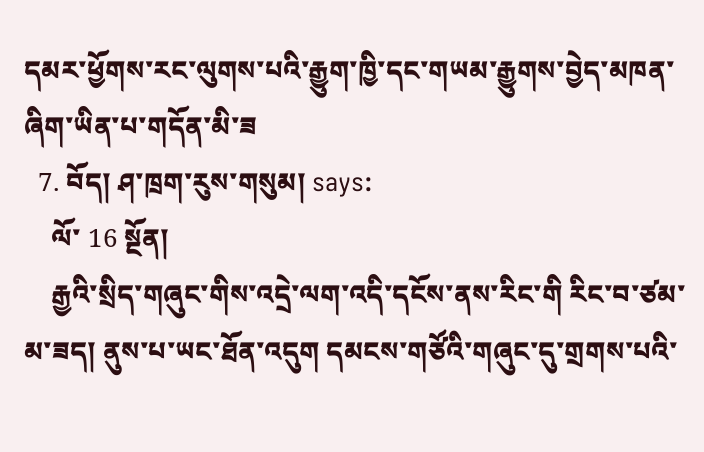དམར་ཕྱོགས་རང་ལུགས་པའི་རྒྱུག་ཁྱི་དང་གཡམ་རྒྱུགས་བྱེད་མཁན་ཞིག་ཡིན་པ་གདོན་མི་ཟ
  7. བོད། ཤ་ཁྲག་རུས་གསུམ། says:
    ལོ་ 16 སྔོན།
    རྒྱའི་སྲིད་གཞུང་གིས་འདྲེ་ལག་འདི་དངོས་ནས་རིང་གི རིང་བ་ཙམ་མ་ཟད། ནུས་པ་ཡང་ཐོན་འདུག དམངས་གཙོའི་གཞུང་དུ་གྲགས་པའི་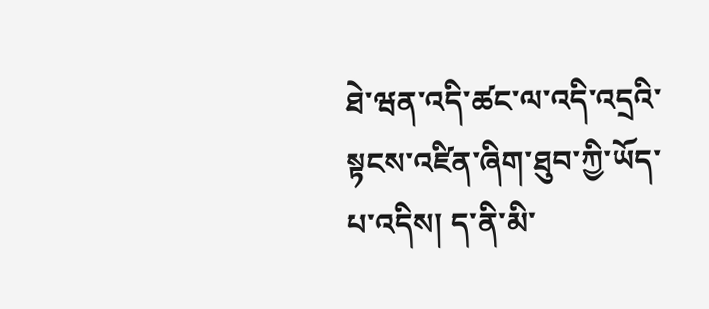ཐེ་ཝན་འདི་ཚང་ལ་འདི་འདྲའི་སྟངས་འཛིན་ཞིག་ཐུབ་ཀྱི་ཡོད་པ་འདིས། ད་ནི་མི་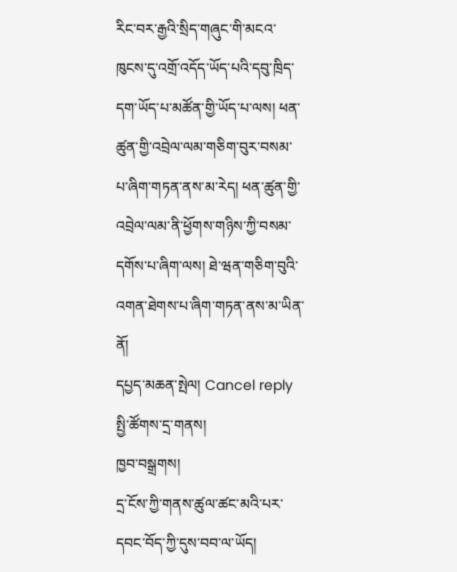རིང་བར་རྒྱའི་སྲིད་གཞུང་གི་མངའ་ཁུངས་དུ་འགྲོ་འདོད་ཡོད་པའི་དབུ་ཁྲིད་དག་ཡོད་པ་མཚོན་གྱི་ཡོད་པ་ལས། ཕན་ཚུན་གྱི་འབྲེལ་ལམ་གཅིག་བུར་བསམ་པ་ཞིག་གཏན་ནས་མ་རེད། ཕན་ཚུན་གྱི་འབྲེལ་ལམ་ནི་ཕྱོགས་གཉིས་ཀྱི་བསམ་དགོས་པ་ཞིག་ལས། ཐེ་ཝན་གཅིག་བུའི་འགན་ཐེགས་པ་ཞིག་གཏན་ནས་མ་ཡིན་ནོ།
དཔྱད་མཆན་སྤེལ། Cancel reply
སྤྱི་ཚོགས་དྲ་གནས།
ཁྱབ་བསྒྲགས།
དྲ་ངོས་ཀྱི་གནས་ཚུལ་ཚང་མའི་པར་དབང་བོད་ཀྱི་དུས་བབ་ལ་ཡོད།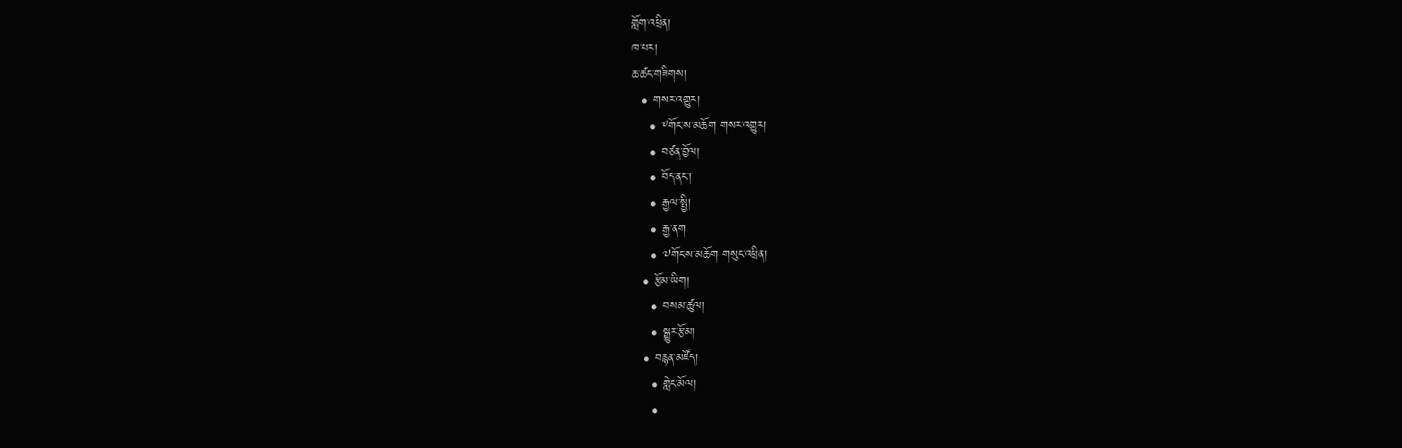གློག་འཕྲིན།
ཁ་པར།
ཆ་ཚང་གཟིགས།
  • གསར་འགྱུར།
    • ༸གོང་ས་མཆོག གསར་འགྱུར།
    • བཙན་བྱོལ།
    • བོད་ནང་།
    • རྒྱལ་སྤྱི།
    • རྒྱ་ནག
    • ༧གོང་ས་མཆོག གསུང་འཕྲིན།
  • རྩོམ་ཡིག།
    • བསམ་ཚུལ།
    • སྒྱུར་རྩོམ།
  • བརྙན་མཛོད།
    • གླེང་མོལ།
    •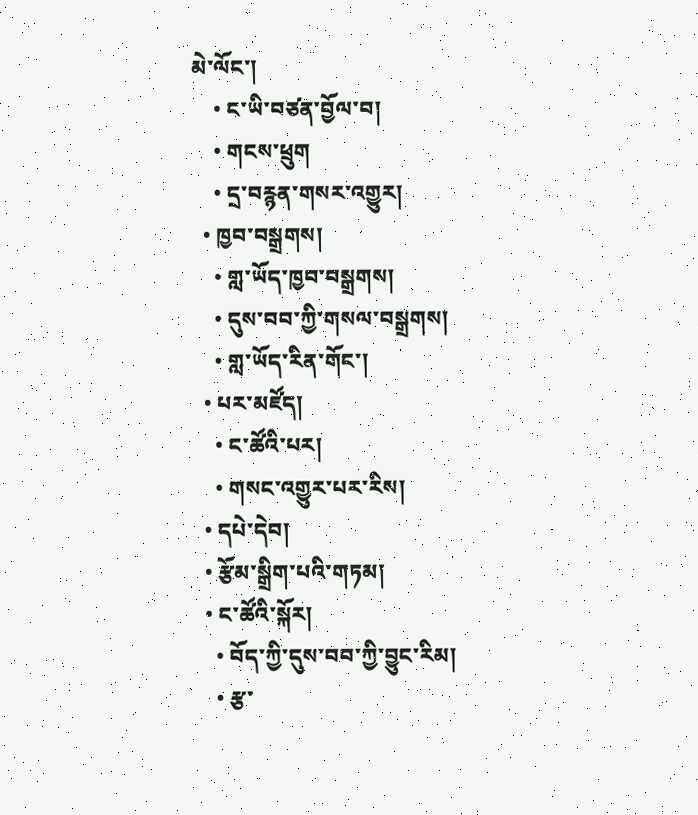མེ་ལོང་།
    • ང་ཡི་བཙན་བྱོལ་བ།
    • གངས་ཕྲུག
    • དྲ་བརྙན་གསར་འགྱུར།
  • ཁྱབ་བསྒྲགས།
    • གླ་ཡོད་ཁྱབ་བསྒྲགས།
    • དུས་བབ་ཀྱི་གསལ་བསྒྲགས།
    • གླ་ཡོད་རིན་གོང་།
  • པར་མཛོད།
    • ང་ཚོའི་པར།
    • གསང་འགྱུར་པར་རིས།
  • དཔེ་དེབ།
  • རྩོམ་སྒྲིག་པའི་གཏམ།
  • ང་ཚོའི་སྐོར།
    • བོད་ཀྱི་དུས་བབ་ཀྱི་བྱུང་རིམ།
    • རྩ་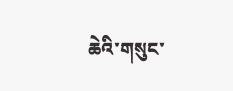ཆེའི་གསུང་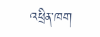འཕྲིན་ཁག